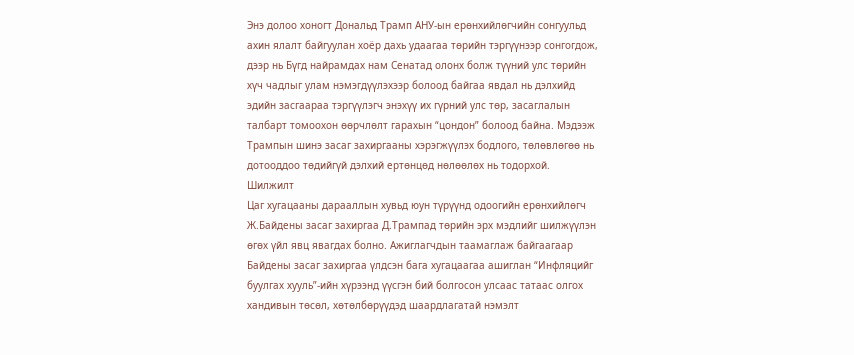Энэ долоо хоногт Дональд Трамп АНУ-ын ерөнхийлөгчийн сонгуульд ахин ялалт байгуулан хоёр дахь удаагаа төрийн тэргүүнээр сонгогдож, дээр нь Бүгд найрамдах нам Сенатад олонх болж түүний улс төрийн хүч чадлыг улам нэмэгдүүлэхээр болоод байгаа явдал нь дэлхийд эдийн засгаараа тэргүүлэгч энэхүү их гүрний улс төр, засаглалын талбарт томоохон өөрчлөлт гарахын “цондон” болоод байна. Мэдээж Трампын шинэ засаг захиргааны хэрэгжүүлэх бодлого, төлөвлөгөө нь дотооддоо төдийгүй дэлхий ертөнцөд нөлөөлөх нь тодорхой.
Шилжилт
Цаг хугацааны дарааллын хувьд юун түрүүнд одоогийн ерөнхийлөгч Ж.Байдены засаг захиргаа Д.Трампад төрийн эрх мэдлийг шилжүүлэн өгөх үйл явц явагдах болно. Ажиглагчдын таамаглаж байгаагаар Байдены засаг захиргаа үлдсэн бага хугацаагаа ашиглан “Инфляцийг буулгах хууль”-ийн хүрээнд үүсгэн бий болгосон улсаас татаас олгох хандивын төсөл, хөтөлбөрүүдэд шаардлагатай нэмэлт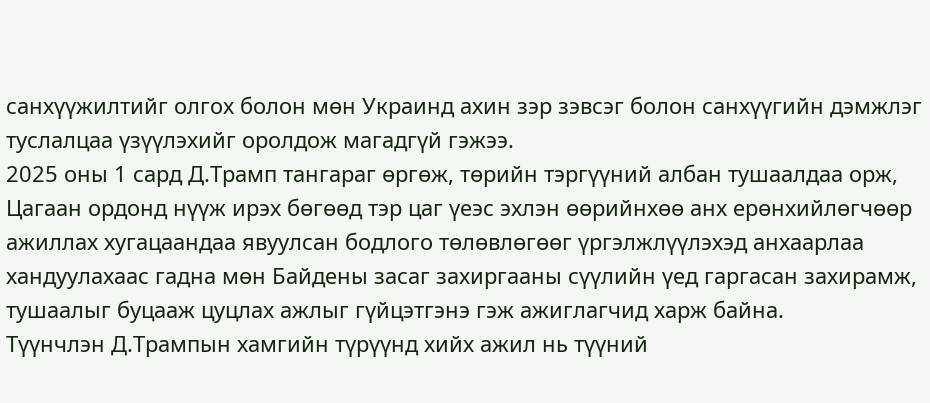санхүүжилтийг олгох болон мөн Украинд ахин зэр зэвсэг болон санхүүгийн дэмжлэг туслалцаа үзүүлэхийг оролдож магадгүй гэжээ.
2025 оны 1 сард Д.Трамп тангараг өргөж, төрийн тэргүүний албан тушаалдаа орж, Цагаан ордонд нүүж ирэх бөгөөд тэр цаг үеэс эхлэн өөрийнхөө анх ерөнхийлөгчөөр ажиллах хугацаандаа явуулсан бодлого төлөвлөгөөг үргэлжлүүлэхэд анхаарлаа хандуулахаас гадна мөн Байдены засаг захиргааны сүүлийн үед гаргасан захирамж, тушаалыг буцааж цуцлах ажлыг гүйцэтгэнэ гэж ажиглагчид харж байна.
Түүнчлэн Д.Трампын хамгийн түрүүнд хийх ажил нь түүний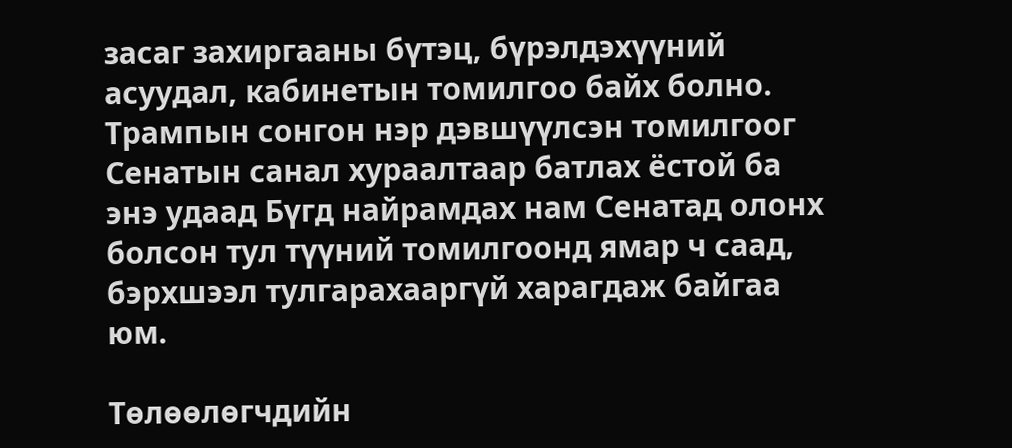засаг захиргааны бүтэц, бүрэлдэхүүний асуудал, кабинетын томилгоо байх болно. Трампын сонгон нэр дэвшүүлсэн томилгоог Сенатын санал хураалтаар батлах ёстой ба энэ удаад Бүгд найрамдах нам Сенатад олонх болсон тул түүний томилгоонд ямар ч саад, бэрхшээл тулгарахааргүй харагдаж байгаа юм.

Төлөөлөгчдийн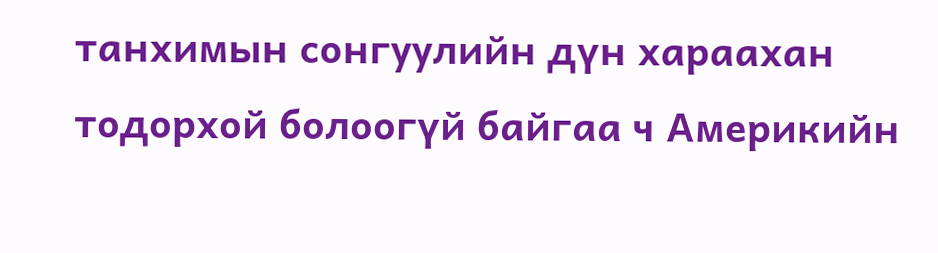танхимын сонгуулийн дүн хараахан тодорхой болоогүй байгаа ч Америкийн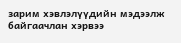зарим хэвлэлүүдийн мэдээлж байгаачлан хэрвээ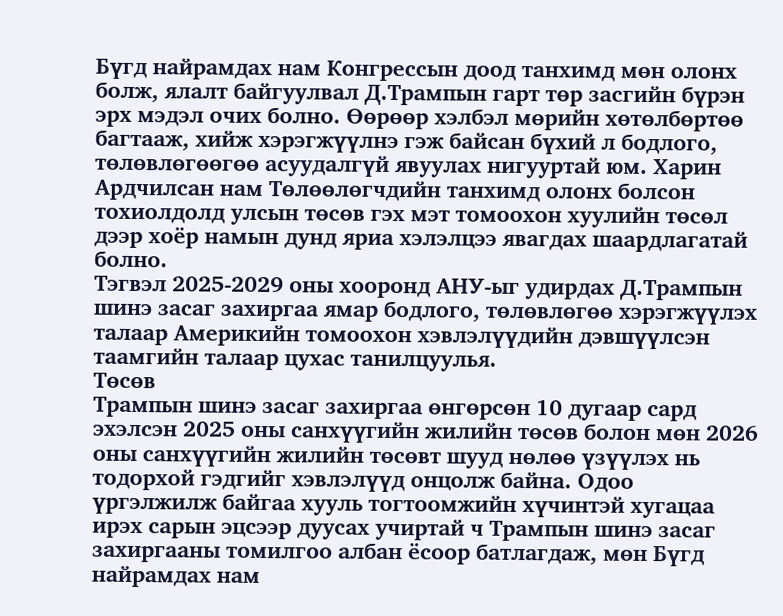Бүгд найрамдах нам Конгрессын доод танхимд мөн олонх болж, ялалт байгуулвал Д.Трампын гарт төр засгийн бүрэн эрх мэдэл очих болно. Өөрөөр хэлбэл мөрийн хөтөлбөртөө багтааж, хийж хэрэгжүүлнэ гэж байсан бүхий л бодлого, төлөвлөгөөгөө асуудалгүй явуулах нигууртай юм. Харин Ардчилсан нам Төлөөлөгчдийн танхимд олонх болсон тохиолдолд улсын төсөв гэх мэт томоохон хуулийн төсөл дээр хоёр намын дунд яриа хэлэлцээ явагдах шаардлагатай болно.
Тэгвэл 2025-2029 оны хооронд АНУ-ыг удирдах Д.Трампын шинэ засаг захиргаа ямар бодлого, төлөвлөгөө хэрэгжүүлэх талаар Америкийн томоохон хэвлэлүүдийн дэвшүүлсэн таамгийн талаар цухас танилцуулья.
Төсөв
Трампын шинэ засаг захиргаа өнгөрсөн 10 дугаар сард эхэлсэн 2025 оны санхүүгийн жилийн төсөв болон мөн 2026 оны санхүүгийн жилийн төсөвт шууд нөлөө үзүүлэх нь тодорхой гэдгийг хэвлэлүүд онцолж байна. Одоо үргэлжилж байгаа хууль тогтоомжийн хүчинтэй хугацаа ирэх сарын эцсээр дуусах учиртай ч Трампын шинэ засаг захиргааны томилгоо албан ёсоор батлагдаж, мөн Бүгд найрамдах нам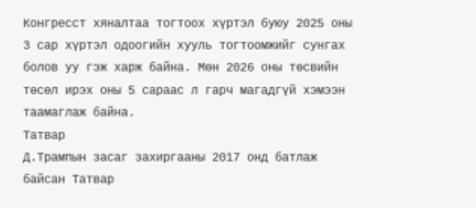Конгресст хяналтаа тогтоох хүртэл буюу 2025 оны 3 сар хүртэл одоогийн хууль тогтоомжийг сунгах болов уу гэж харж байна. Мөн 2026 оны төсвийн төсөл ирэх оны 5 сараас л гарч магадгүй хэмээн таамаглаж байна.
Татвар
Д.Трампын засаг захиргааны 2017 онд батлаж байсан Татвар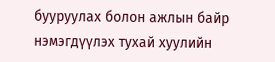бууруулах болон ажлын байр нэмэгдүүлэх тухай хуулийн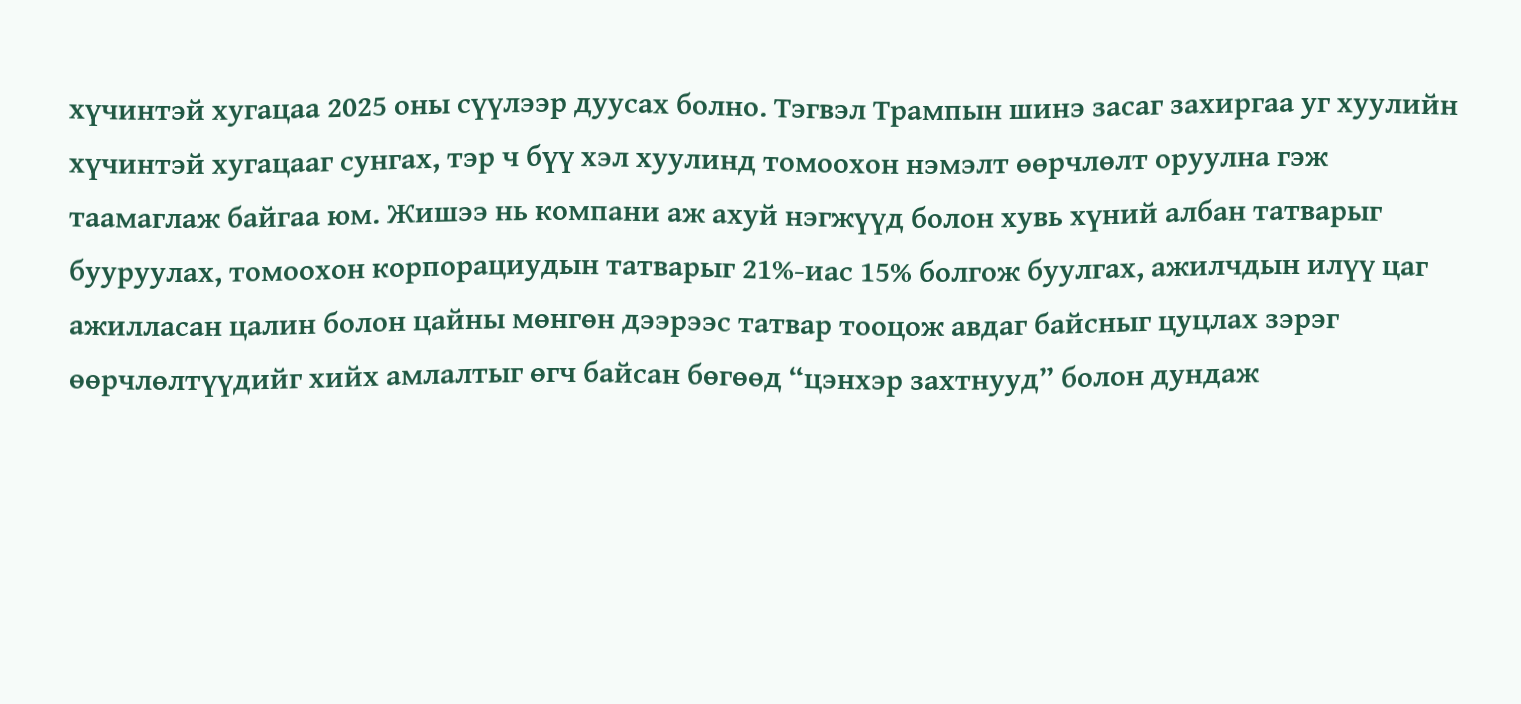хүчинтэй хугацаа 2025 оны сүүлээр дуусах болно. Тэгвэл Трампын шинэ засаг захиргаа уг хуулийн хүчинтэй хугацааг сунгах, тэр ч бүү хэл хуулинд томоохон нэмэлт өөрчлөлт оруулна гэж таамаглаж байгаа юм. Жишээ нь компани аж ахуй нэгжүүд болон хувь хүний албан татварыг бууруулах, томоохон корпорациудын татварыг 21%-иас 15% болгож буулгах, ажилчдын илүү цаг ажилласан цалин болон цайны мөнгөн дээрээс татвар тооцож авдаг байсныг цуцлах зэрэг өөрчлөлтүүдийг хийх амлалтыг өгч байсан бөгөөд “цэнхэр захтнууд” болон дундаж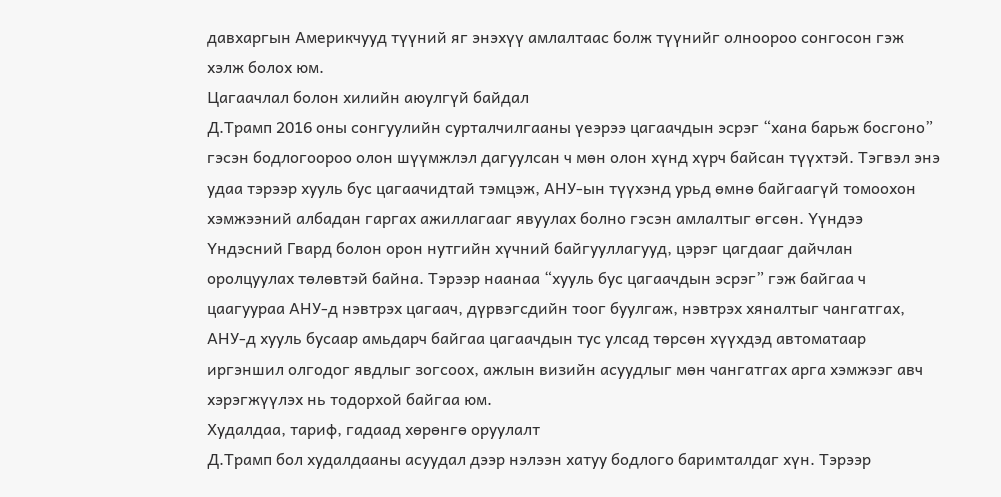давхаргын Америкчууд түүний яг энэхүү амлалтаас болж түүнийг олноороо сонгосон гэж хэлж болох юм.
Цагаачлал болон хилийн аюулгүй байдал
Д.Трамп 2016 оны сонгуулийн сурталчилгааны үеэрээ цагаачдын эсрэг “хана барьж босгоно” гэсэн бодлогоороо олон шүүмжлэл дагуулсан ч мөн олон хүнд хүрч байсан түүхтэй. Тэгвэл энэ удаа тэрээр хууль бус цагаачидтай тэмцэж, АНУ-ын түүхэнд урьд өмнө байгаагүй томоохон хэмжээний албадан гаргах ажиллагааг явуулах болно гэсэн амлалтыг өгсөн. Үүндээ Үндэсний Гвард болон орон нутгийн хүчний байгууллагууд, цэрэг цагдааг дайчлан оролцуулах төлөвтэй байна. Тэрээр наанаа “хууль бус цагаачдын эсрэг” гэж байгаа ч цаагуураа АНУ-д нэвтрэх цагаач, дүрвэгсдийн тоог буулгаж, нэвтрэх хяналтыг чангатгах, АНУ-д хууль бусаар амьдарч байгаа цагаачдын тус улсад төрсөн хүүхдэд автоматаар иргэншил олгодог явдлыг зогсоох, ажлын визийн асуудлыг мөн чангатгах арга хэмжээг авч хэрэгжүүлэх нь тодорхой байгаа юм.
Худалдаа, тариф, гадаад хөрөнгө оруулалт
Д.Трамп бол худалдааны асуудал дээр нэлээн хатуу бодлого баримталдаг хүн. Тэрээр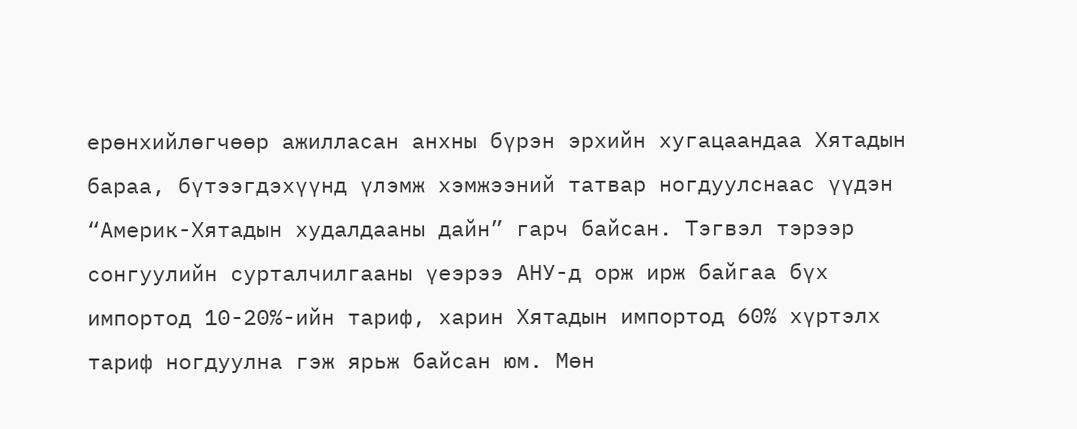ерөнхийлөгчөөр ажилласан анхны бүрэн эрхийн хугацаандаа Хятадын бараа, бүтээгдэхүүнд үлэмж хэмжээний татвар ногдуулснаас үүдэн “Америк-Хятадын худалдааны дайн” гарч байсан. Тэгвэл тэрээр сонгуулийн сурталчилгааны үеэрээ АНУ-д орж ирж байгаа бүх импортод 10-20%-ийн тариф, харин Хятадын импортод 60% хүртэлх тариф ногдуулна гэж ярьж байсан юм. Мөн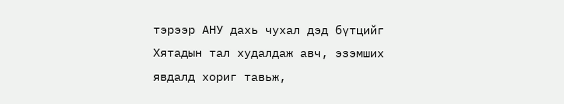тэрээр АНУ дахь чухал дэд бүтцийг Хятадын тал худалдаж авч, эзэмших явдалд хориг тавьж,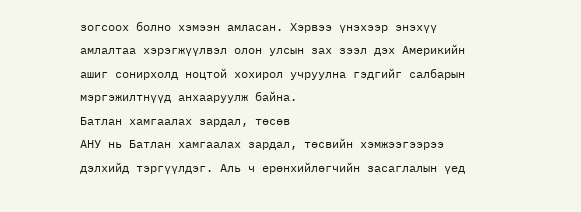зогсоох болно хэмээн амласан. Хэрвээ үнэхээр энэхүү амлалтаа хэрэгжүүлвэл олон улсын зах зээл дэх Америкийн ашиг сонирхолд ноцтой хохирол учруулна гэдгийг салбарын мэргэжилтнүүд анхааруулж байна.
Батлан хамгаалах зардал, төсөв
АНУ нь Батлан хамгаалах зардал, төсвийн хэмжээгээрээ дэлхийд тэргүүлдэг. Аль ч ерөнхийлөгчийн засаглалын үед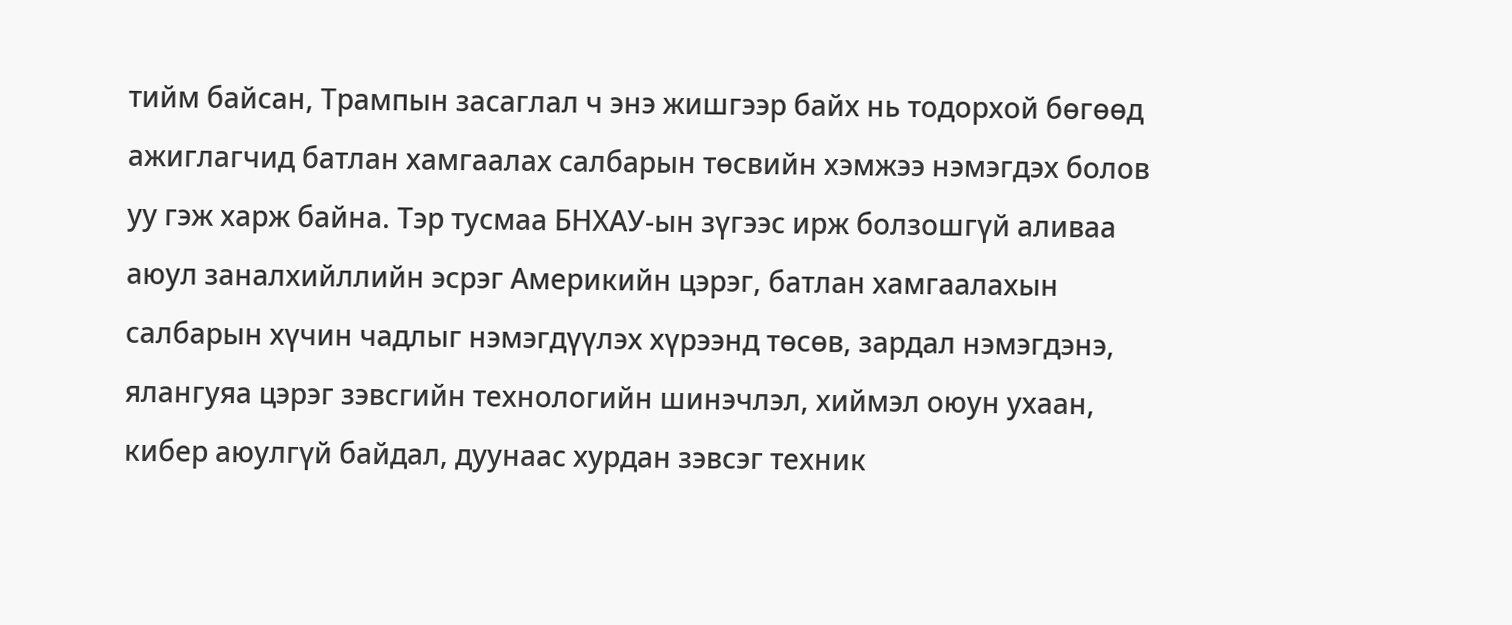тийм байсан, Трампын засаглал ч энэ жишгээр байх нь тодорхой бөгөөд ажиглагчид батлан хамгаалах салбарын төсвийн хэмжээ нэмэгдэх болов уу гэж харж байна. Тэр тусмаа БНХАУ-ын зүгээс ирж болзошгүй аливаа аюул заналхийллийн эсрэг Америкийн цэрэг, батлан хамгаалахын салбарын хүчин чадлыг нэмэгдүүлэх хүрээнд төсөв, зардал нэмэгдэнэ, ялангуяа цэрэг зэвсгийн технологийн шинэчлэл, хиймэл оюун ухаан, кибер аюулгүй байдал, дуунаас хурдан зэвсэг техник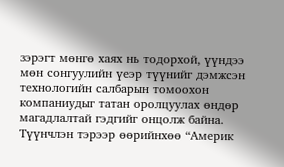зэрэгт мөнгө хаях нь тодорхой, үүндээ мөн сонгуулийн үеэр түүнийг дэмжсэн технологийн салбарын томоохон компаниудыг татан оролцуулах өндөр магадлалтай гэдгийг онцолж байна. Түүнчлэн тэрээр өөрийнхөө “Америк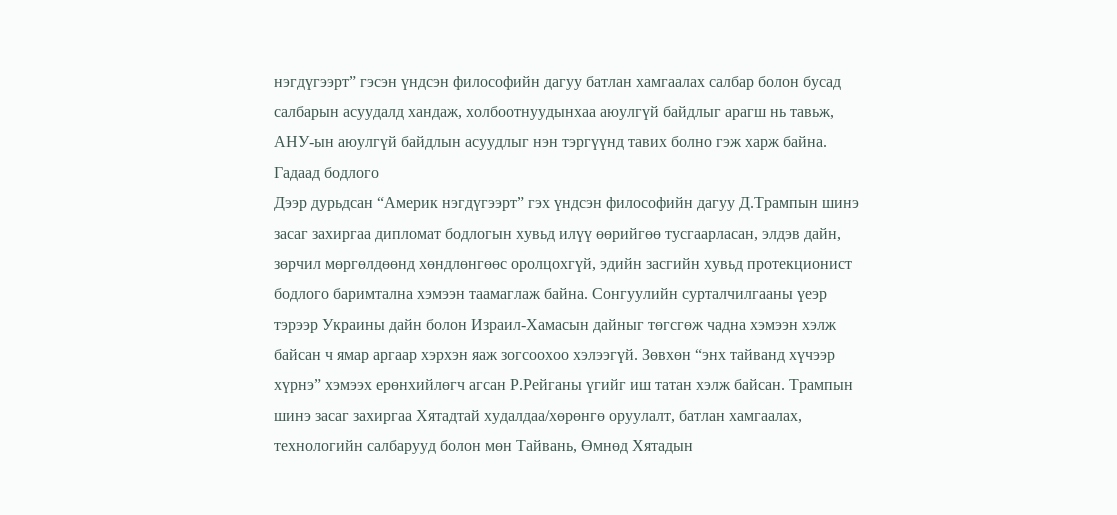нэгдүгээрт” гэсэн үндсэн философийн дагуу батлан хамгаалах салбар болон бусад салбарын асуудалд хандаж, холбоотнуудынхаа аюулгүй байдлыг арагш нь тавьж, АНУ-ын аюулгүй байдлын асуудлыг нэн тэргүүнд тавих болно гэж харж байна.
Гадаад бодлого
Дээр дурьдсан “Америк нэгдүгээрт” гэх үндсэн философийн дагуу Д.Трампын шинэ засаг захиргаа дипломат бодлогын хувьд илүү өөрийгөө тусгаарласан, элдэв дайн, зөрчил мөргөлдөөнд хөндлөнгөөс оролцохгүй, эдийн засгийн хувьд протекционист бодлого баримтална хэмээн таамаглаж байна. Сонгуулийн сурталчилгааны үеэр тэрээр Украины дайн болон Израил-Хамасын дайныг төгсгөж чадна хэмээн хэлж байсан ч ямар аргаар хэрхэн яаж зогсоохоо хэлээгүй. Зөвхөн “энх тайванд хүчээр хүрнэ” хэмээх ерөнхийлөгч агсан Р.Рейганы үгийг иш татан хэлж байсан. Трампын шинэ засаг захиргаа Хятадтай худалдаа/хөрөнгө оруулалт, батлан хамгаалах, технологийн салбарууд болон мөн Тайвань, Өмнөд Хятадын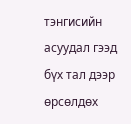тэнгисийн асуудал гээд бүх тал дээр өрсөлдөх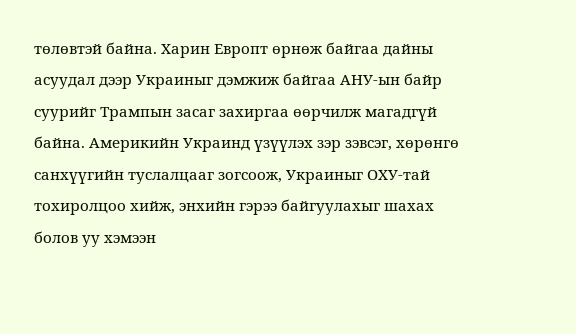төлөвтэй байна. Харин Европт өрнөж байгаа дайны асуудал дээр Украиныг дэмжиж байгаа АНУ-ын байр суурийг Трампын засаг захиргаа өөрчилж магадгүй байна. Америкийн Украинд үзүүлэх зэр зэвсэг, хөрөнгө санхүүгийн туслалцааг зогсоож, Украиныг ОХУ-тай тохиролцоо хийж, энхийн гэрээ байгуулахыг шахах болов уу хэмээн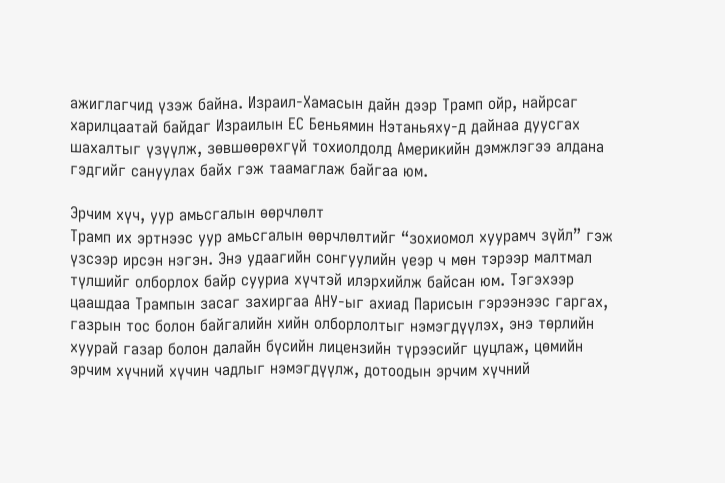ажиглагчид үзэж байна. Израил-Хамасын дайн дээр Трамп ойр, найрсаг харилцаатай байдаг Израилын ЕС Беньямин Нэтаньяху-д дайнаа дуусгах шахалтыг үзүүлж, зөвшөөрөхгүй тохиолдолд Америкийн дэмжлэгээ алдана гэдгийг сануулах байх гэж таамаглаж байгаа юм.

Эрчим хүч, уур амьсгалын өөрчлөлт
Трамп их эртнээс уур амьсгалын өөрчлөлтийг “зохиомол хуурамч зүйл” гэж үзсээр ирсэн нэгэн. Энэ удаагийн сонгуулийн үеэр ч мөн тэрээр малтмал түлшийг олборлох байр сууриа хүчтэй илэрхийлж байсан юм. Тэгэхээр цаашдаа Трампын засаг захиргаа АНУ-ыг ахиад Парисын гэрээнээс гаргах, газрын тос болон байгалийн хийн олборлолтыг нэмэгдүүлэх, энэ төрлийн хуурай газар болон далайн бүсийн лицензийн түрээсийг цуцлаж, цөмийн эрчим хүчний хүчин чадлыг нэмэгдүүлж, дотоодын эрчим хүчний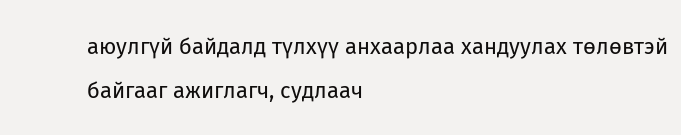аюулгүй байдалд түлхүү анхаарлаа хандуулах төлөвтэй байгааг ажиглагч, судлаач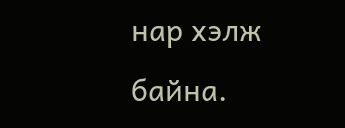нар хэлж байна.